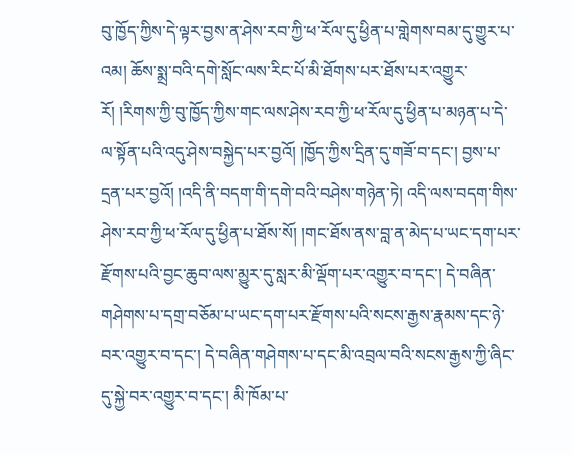བུ་ཁྱོད་ཀྱིས་དེ་ལྟར་བྱས་ན་ཤེས་རབ་ཀྱི་ཕ་རོལ་དུ་ཕྱིན་པ་གླེགས་བམ་དུ་གྱུར་པ་འམ། ཆོས་སྨྲ་བའི་དགེ་སློང་ལས་རིང་པོ་མི་ཐོགས་པར་ཐོས་པར་འགྱུར་རོ། །རིགས་ཀྱི་བུ་ཁྱོད་ཀྱིས་གང་ལས་ཤེས་རབ་ཀྱི་ཕ་རོལ་དུ་ཕྱིན་པ་མཉན་པ་དེ་ལ་སྟོན་པའི་འདུ་ཤེས་བསྐྱེད་པར་བྱའོ། །ཁྱོད་ཀྱིས་དྲིན་དུ་གཟོ་བ་དང་། བྱས་པ་དྲན་པར་བྱའོ། །འདི་ནི་བདག་གི་དགེ་བའི་བཤེས་གཉེན་ཏེ། འདི་ལས་བདག་གིས་ཤེས་རབ་ཀྱི་ཕ་རོལ་དུ་ཕྱིན་པ་ཐོས་སོ། །གང་ཐོས་ནས་བླ་ན་མེད་པ་ཡང་དག་པར་རྫོགས་པའི་བྱང་ཆུབ་ལས་མྱུར་དུ་སླར་མི་ལྡོག་པར་འགྱུར་བ་དང་། དེ་བཞིན་གཤེགས་པ་དགྲ་བཅོམ་པ་ཡང་དག་པར་རྫོགས་པའི་སངས་རྒྱས་རྣམས་དང་ཉེ་བར་འགྱུར་བ་དང་། དེ་བཞིན་གཤེགས་པ་དང་མི་འབྲལ་བའི་སངས་རྒྱས་ཀྱི་ཞིང་དུ་སྐྱེ་བར་འགྱུར་བ་དང་། མི་ཁོམ་པ་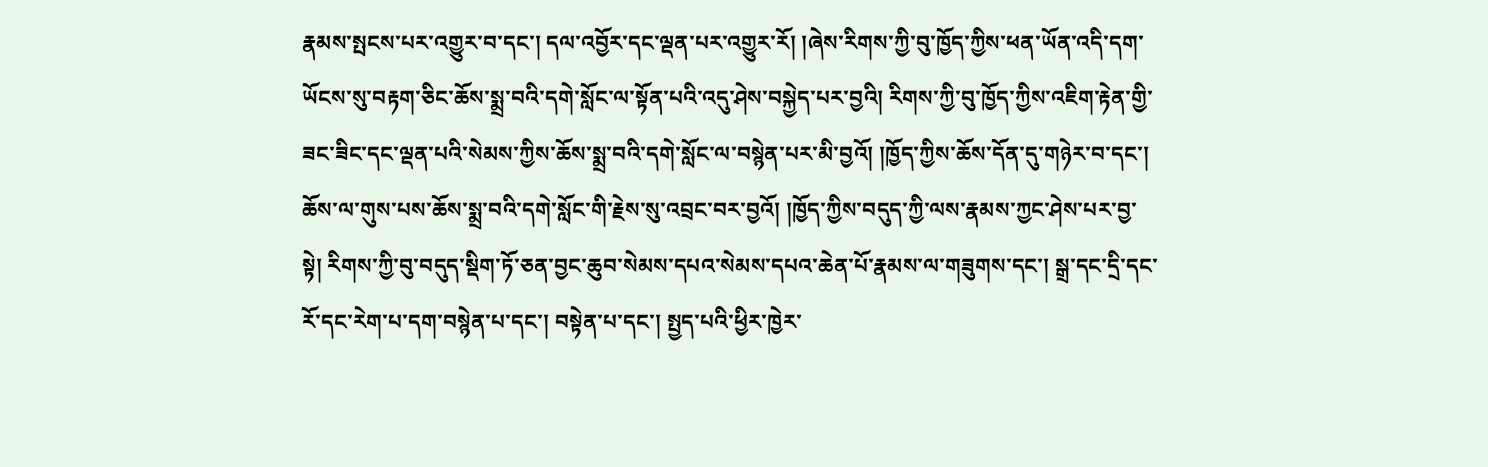རྣམས་སྤངས་པར་འགྱུར་བ་དང་། དལ་འབྱོར་དང་ལྡན་པར་འགྱུར་རོ། །ཞེས་རིགས་ཀྱི་བུ་ཁྱོད་ཀྱིས་ཕན་ཡོན་འདི་དག་ཡོངས་སུ་བརྟག་ཅིང་ཆོས་སྨྲ་བའི་དགེ་སློང་ལ་སྟོན་པའི་འདུ་ཤེས་བསྐྱེད་པར་བྱའི། རིགས་ཀྱི་བུ་ཁྱོད་ཀྱིས་འཇིག་རྟེན་གྱི་ཟང་ཟིང་དང་ལྡན་པའི་སེམས་ཀྱིས་ཆོས་སྨྲ་བའི་དགེ་སློང་ལ་བསྙེན་པར་མི་བྱའོ། །ཁྱོད་ཀྱིས་ཆོས་དོན་དུ་གཉེར་བ་དང་། ཆོས་ལ་གུས་པས་ཆོས་སྨྲ་བའི་དགེ་སློང་གི་རྗེས་སུ་འབྲང་བར་བྱའོ། །ཁྱོད་ཀྱིས་བདུད་ཀྱི་ལས་རྣམས་ཀྱང་ཤེས་པར་བྱ་སྟེ། རིགས་ཀྱི་བུ་བདུད་སྡིག་ཏོ་ཅན་བྱང་ཆུབ་སེམས་དཔའ་སེམས་དཔའ་ཆེན་པོ་རྣམས་ལ་གཟུགས་དང་། སྒྲ་དང་དྲི་དང་རོ་དང་རེག་པ་དག་བསྙེན་པ་དང་། བསྟེན་པ་དང་། སྤྱད་པའི་ཕྱིར་ཁྱེར་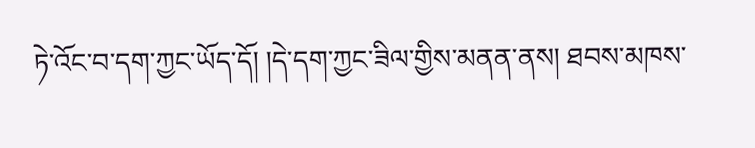ཏེ་འོང་བ་དག་ཀྱང་ཡོད་དོ། །དེ་དག་ཀྱང་ཟིལ་གྱིས་མནན་ནས། ཐབས་མཁས་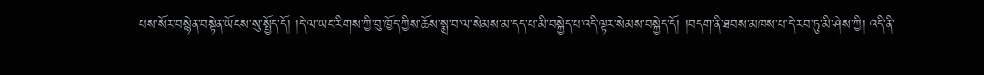པས་སོར་བསྙེན་བསྟེན་ཡོངས་སུ་སྤྱོད་དོ། །དེ་ལ་ཡང་རིགས་ཀྱི་བུ་ཁྱོད་ཀྱིས་ཆོས་སྨྲ་བ་ལ་སེམས་མ་དད་པ་མི་བསྐྱེད་པ་འདི་ལྟར་སེམས་བསྐྱེད་དོ། །བདག་ནི་ཐབས་མཁས་པ་དེ་རབ་ཏུ་མི་ཤེས་ཀྱི། འདི་ནི་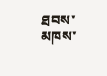ཐབས་མཁས་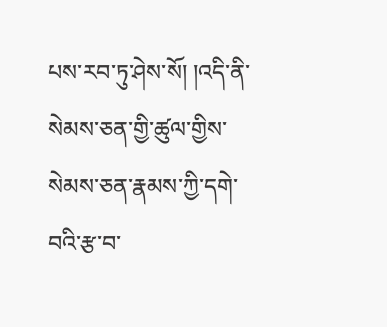པས་རབ་ཏུ་ཤེས་སོ། །འདི་ནི་སེམས་ཅན་གྱི་ཚུལ་གྱིས་སེམས་ཅན་རྣམས་ཀྱི་དགེ་བའི་རྩ་བ་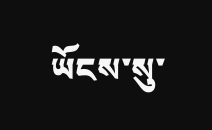ཡོངས་སུ་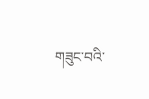གཟུང་བའི་